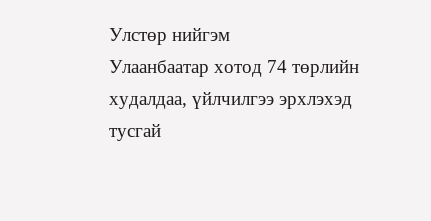Улстөр нийгэм
Улаанбаатар хотод 74 төрлийн худалдаа, үйлчилгээ эрхлэхэд тусгай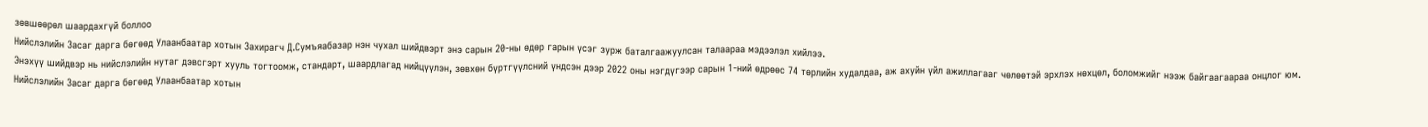зөвшөөрөл шаардахгүй боллоо
Нийслэлийн Засаг дарга бөгөөд Улаанбаатар хотын Захирагч Д.Сумъяабазар нэн чухал шийдвэрт энэ сарын 20-ны өдөр гарын үсэг зурж баталгаажуулсан талаараа мэдээлэл хийлээ.
Энэхүү шийдвэр нь нийслэлийн нутаг дэвсгэрт хууль тогтоомж, стандарт, шаардлагад нийцүүлэн, зөвхөн бүртгүүлсний үндсэн дээр 2022 оны нэгдүгээр сарын 1-ний өдрөөс 74 төрлийн худалдаа, аж ахуйн үйл ажиллагааг чөлөөтэй эрхлэх нөхцөл, боломжийг нээж байгаагаараа онцлог юм.
Нийслэлийн Засаг дарга бөгөөд Улаанбаатар хотын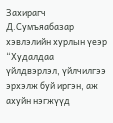Захирагч Д.Сумъяабазар хэвлэлийн хурлын үеэр “Худалдаа үйлдвэрлэл, үйлчилгээ эрхэлж буй иргэн, аж ахуйн нэгжүүд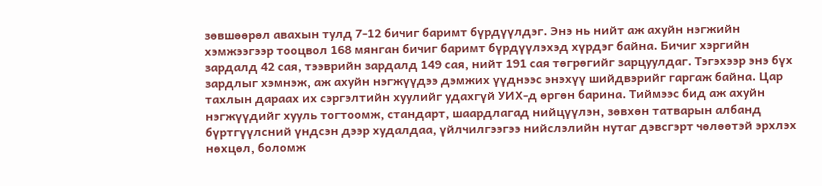зөвшөөрөл авахын тулд 7-12 бичиг баримт бүрдүүлдэг. Энэ нь нийт аж ахуйн нэгжийн хэмжээгээр тооцвол 168 мянган бичиг баримт бүрдүүлэхэд хүрдэг байна. Бичиг хэргийн зардалд 42 сая, тээврийн зардалд 149 сая, нийт 191 сая төгрөгийг зарцуулдаг. Тэгэхээр энэ бүх зардлыг хэмнэж, аж ахуйн нэгжүүдээ дэмжих үүднээс энэхүү шийдвэрийг гаргаж байна. Цар тахлын дараах их сэргэлтийн хуулийг удахгүй УИХ-д өргөн барина. Тиймээс бид аж ахуйн нэгжүүдийг хууль тогтоомж, стандарт, шаардлагад нийцүүлэн, зөвхөн татварын албанд бүртгүүлсний үндсэн дээр худалдаа, үйлчилгээгээ нийслэлийн нутаг дэвсгэрт чөлөөтэй эрхлэх нөхцөл, боломж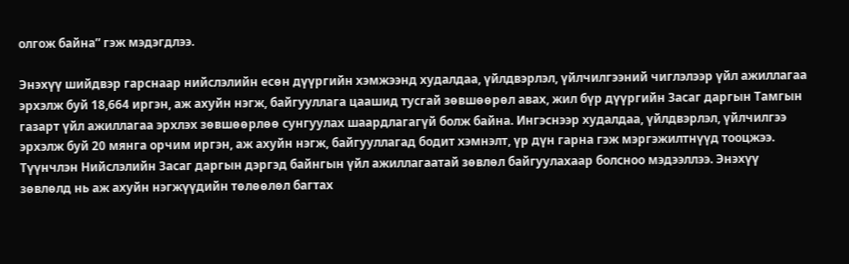олгож байна” гэж мэдэгдлээ.

Энэхүү шийдвэр гарснаар нийслэлийн есөн дүүргийн хэмжээнд худалдаа, үйлдвэрлэл, үйлчилгээний чиглэлээр үйл ажиллагаа эрхэлж буй 18,664 иргэн, аж ахуйн нэгж, байгууллага цаашид тусгай зөвшөөрөл авах, жил бүр дүүргийн Засаг даргын Тамгын газарт үйл ажиллагаа эрхлэх зөвшөөрлөө сунгуулах шаардлагагүй болж байна. Ингэснээр худалдаа, үйлдвэрлэл, үйлчилгээ эрхэлж буй 20 мянга орчим иргэн, аж ахуйн нэгж, байгууллагад бодит хэмнэлт, үр дүн гарна гэж мэргэжилтнүүд тооцжээ.
Түүнчлэн Нийслэлийн Засаг даргын дэргэд байнгын үйл ажиллагаатай зөвлөл байгуулахаар болсноо мэдээллээ. Энэхүү зөвлөлд нь аж ахуйн нэгжүүдийн төлөөлөл багтах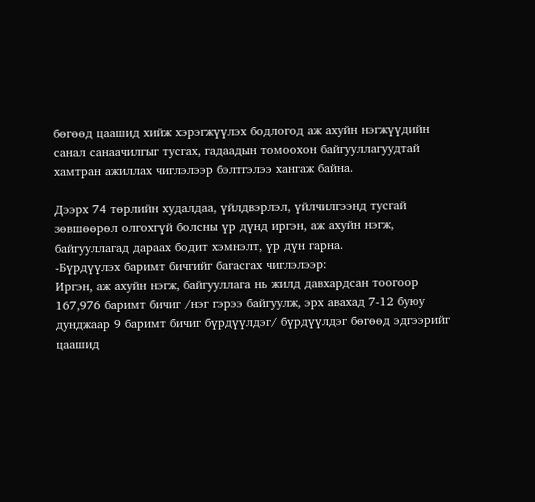бөгөөд цаашид хийж хэрэгжүүлэх бодлогод аж ахуйн нэгжүүдийн санал санаачилгыг тусгах, гадаадын томоохон байгууллагуудтай хамтран ажиллах чиглэлээр бэлтгэлээ хангаж байна.

Дээрх 74 төрлийн худалдаа, үйлдвэрлэл, үйлчилгээнд тусгай зөвшөөрөл олгохгүй болсны үр дүнд иргэн, аж ахуйн нэгж, байгууллагад дараах бодит хэмнэлт, үр дүн гарна.
-Бүрдүүлэх баримт бичгийг багасгах чиглэлээр:
Иргэн, аж ахуйн нэгж, байгууллага нь жилд давхардсан тоогоор 167,976 баримт бичиг /нэг гэрээ байгуулж, эрх авахад 7-12 буюу дунджаар 9 баримт бичиг бүрдүүлдэг/ бүрдүүлдэг бөгөөд эдгээрийг цаашид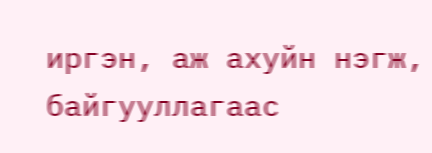иргэн, аж ахуйн нэгж, байгууллагаас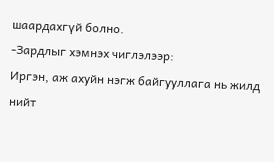шаардахгүй болно.
-Зардлыг хэмнэх чиглэлээр:
Иргэн, аж ахуйн нэгж байгууллага нь жилд нийт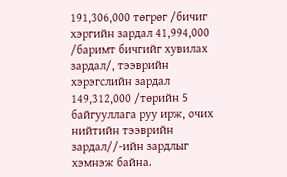191,306,000 төгрөг /бичиг хэргийн зардал 41,994,000 /баримт бичгийг хувилах зардал/, тээврийн хэрэгслийн зардал 149,312,000 /төрийн 5 байгууллага руу ирж, очих нийтийн тээврийн зардал//-ийн зардлыг хэмнэж байна.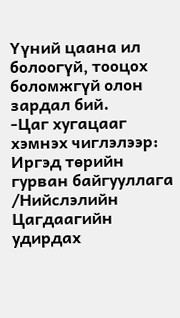Үүний цаана ил болоогүй, тооцох боломжгүй олон зардал бий.
-Цаг хугацааг хэмнэх чиглэлээр:
Иргэд төрийн гурван байгууллага /Нийслэлийн Цагдаагийн удирдах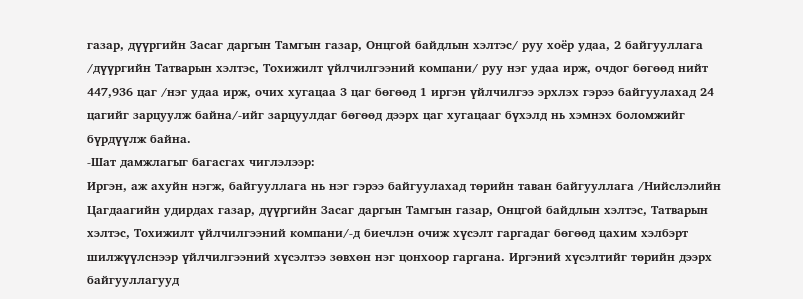газар, дүүргийн Засаг даргын Тамгын газар, Онцгой байдлын хэлтэс/ руу хоёр удаа, 2 байгууллага /дүүргийн Татварын хэлтэс, Тохижилт үйлчилгээний компани/ руу нэг удаа ирж, очдог бөгөөд нийт 447,936 цаг /нэг удаа ирж, очих хугацаа 3 цаг бөгөөд 1 иргэн үйлчилгээ эрхлэх гэрээ байгуулахад 24 цагийг зарцуулж байна/-ийг зарцуулдаг бөгөөд дээрх цаг хугацааг бүхэлд нь хэмнэх боломжийг бүрдүүлж байна.
-Шат дамжлагыг багасгах чиглэлээр:
Иргэн, аж ахуйн нэгж, байгууллага нь нэг гэрээ байгуулахад төрийн таван байгууллага /Нийслэлийн Цагдаагийн удирдах газар, дүүргийн Засаг даргын Тамгын газар, Онцгой байдлын хэлтэс, Татварын хэлтэс, Тохижилт үйлчилгээний компани/-д биечлэн очиж хүсэлт гаргадаг бөгөөд цахим хэлбэрт шилжүүлснээр үйлчилгээний хүсэлтээ зөвхөн нэг цонхоор гаргана. Иргэний хүсэлтийг төрийн дээрх байгууллагууд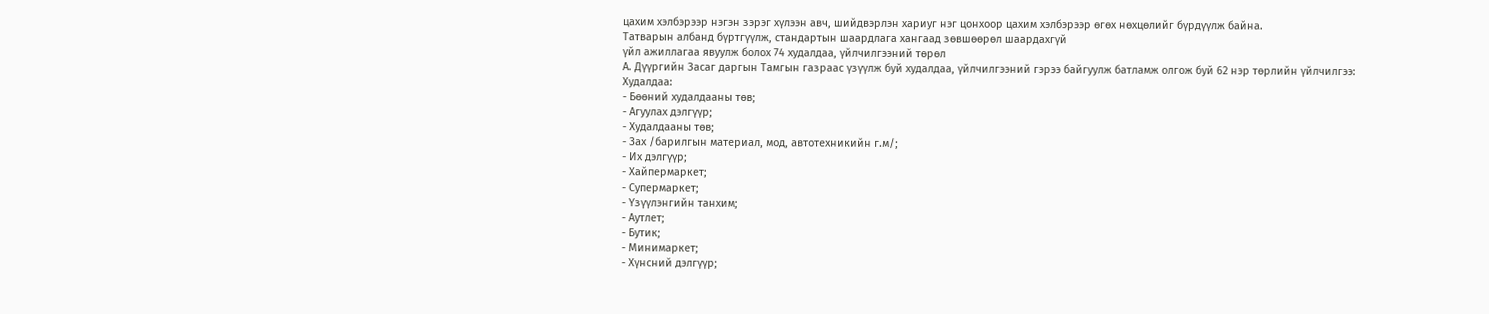цахим хэлбэрээр нэгэн зэрэг хүлээн авч, шийдвэрлэн хариуг нэг цонхоор цахим хэлбэрээр өгөх нөхцөлийг бүрдүүлж байна.
Татварын албанд бүртгүүлж, стандартын шаардлага хангаад зөвшөөрөл шаардахгүй
үйл ажиллагаа явуулж болох 74 худалдаа, үйлчилгээний төрөл
А. Дүүргийн Засаг даргын Тамгын газраас үзүүлж буй худалдаа, үйлчилгээний гэрээ байгуулж батламж олгож буй 62 нэр төрлийн үйлчилгээ:
Худалдаа:
- Бөөний худалдааны төв;
- Агуулах дэлгүүр;
- Худалдааны төв;
- Зах /барилгын материал, мод, автотехникийн г.м/;
- Их дэлгүүр;
- Хайпермаркет;
- Супермаркет;
- Үзүүлэнгийн танхим;
- Аутлет;
- Бутик;
- Минимаркет;
- Хүнсний дэлгүүр;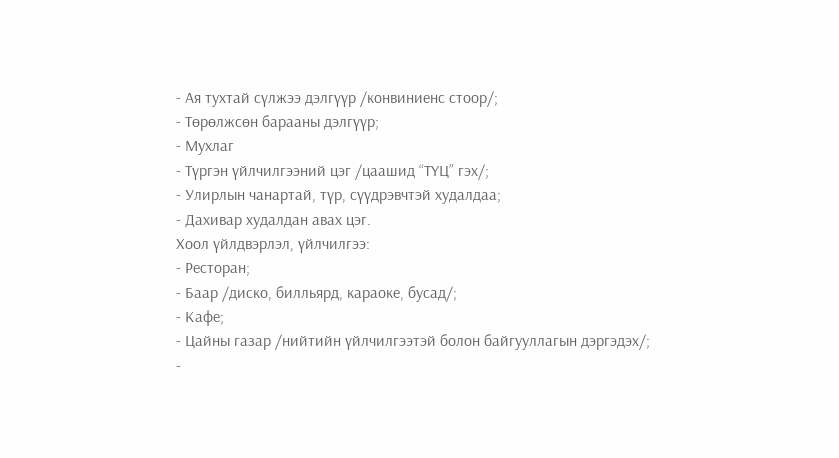- Ая тухтай сүлжээ дэлгүүр /конвиниенс стоор/;
- Төрөлжсөн барааны дэлгүүр;
- Мухлаг
- Түргэн үйлчилгээний цэг /цаашид “ТҮЦ” гэх/;
- Улирлын чанартай, түр, сүүдрэвчтэй худалдаа;
- Дахивар худалдан авах цэг.
Хоол үйлдвэрлэл, үйлчилгээ:
- Ресторан;
- Баар /диско, билльярд, караоке, бусад/;
- Кафе;
- Цайны газар /нийтийн үйлчилгээтэй болон байгууллагын дэргэдэх/;
-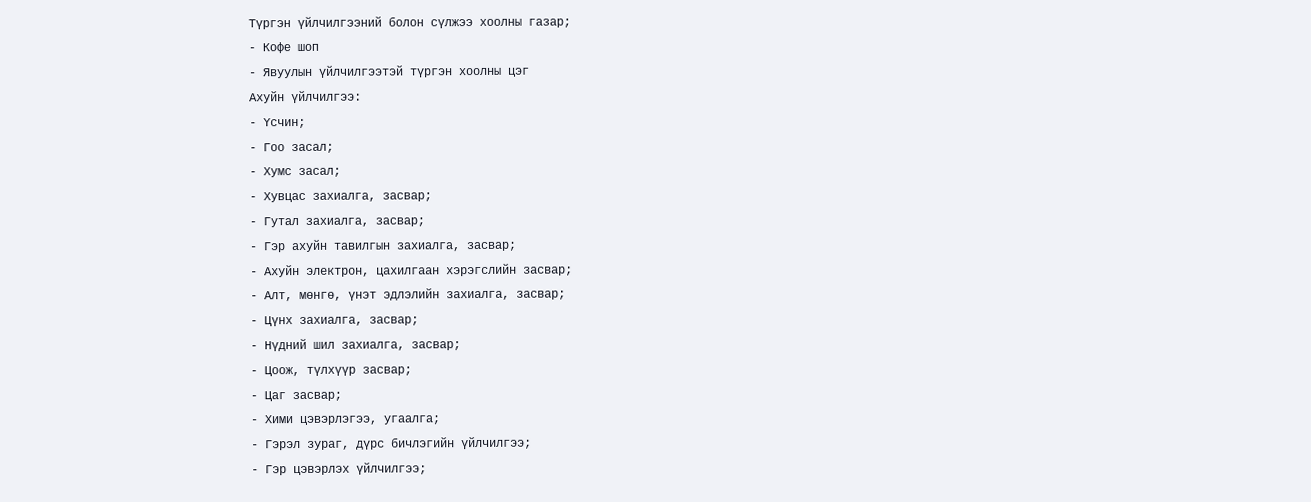Түргэн үйлчилгээний болон сүлжээ хоолны газар;
- Кофе шоп
- Явуулын үйлчилгээтэй түргэн хоолны цэг
Ахуйн үйлчилгээ:
- Үсчин;
- Гоо засал;
- Хумс засал;
- Хувцас захиалга, засвар;
- Гутал захиалга, засвар;
- Гэр ахуйн тавилгын захиалга, засвар;
- Ахуйн электрон, цахилгаан хэрэгслийн засвар;
- Алт, мөнгө, үнэт эдлэлийн захиалга, засвар;
- Цүнх захиалга, засвар;
- Нүдний шил захиалга, засвар;
- Цоож, түлхүүр засвар;
- Цаг засвар;
- Хими цэвэрлэгээ, угаалга;
- Гэрэл зураг, дүрс бичлэгийн үйлчилгээ;
- Гэр цэвэрлэх үйлчилгээ;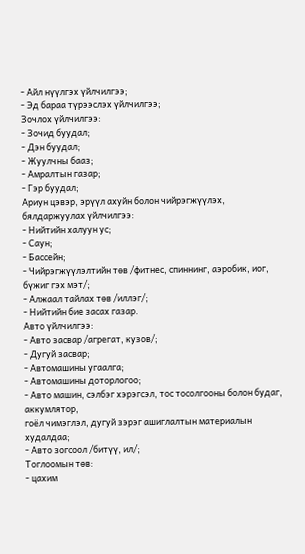- Айл нүүлгэх үйлчилгээ;
- Эд бараа түрээслэх үйлчилгээ;
Зочлох үйлчилгээ:
- Зочид буудал;
- Дэн буудал;
- Жуулчны бааз;
- Амралтын газар;
- Гэр буудал;
Ариун цэвэр, эрүүл ахуйн болон чийрэгжүүлэх, бялдаржуулах үйлчилгээ:
- Нийтийн халуун ус;
- Саун;
- Бассейн;
- Чийрэгжүүлэлтийн төв /фитнес, спиннинг, аэробик, иог, бүжиг гэх мэт/;
- Алжаал тайлах төв /иллэг/;
- Нийтийн бие засах газар.
Авто үйлчилгээ:
- Авто засвар /агрегат, кузов/;
- Дугуй засвар;
- Автомашины угаалга;
- Автомашины доторлогоо;
- Авто машин, сэлбэг хэрэгсэл, тос тосолгооны болон будаг, аккумлятор,
гоёл чимэглэл, дугуй зэрэг ашиглалтын материалын худалдаа;
- Авто зогсоол /битүү, ил/;
Тоглоомын төв:
- цахим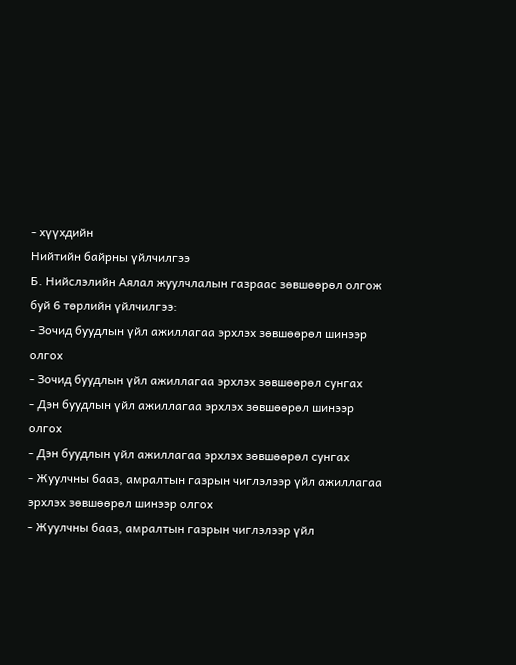- хүүхдийн
Нийтийн байрны үйлчилгээ
Б. Нийслэлийн Аялал жуулчлалын газраас зөвшөөрөл олгож буй 6 төрлийн үйлчилгээ:
- Зочид буудлын үйл ажиллагаа эрхлэх зөвшөөрөл шинээр олгох
- Зочид буудлын үйл ажиллагаа эрхлэх зөвшөөрөл сунгах
- Дэн буудлын үйл ажиллагаа эрхлэх зөвшөөрөл шинээр олгох
- Дэн буудлын үйл ажиллагаа эрхлэх зөвшөөрөл сунгах
- Жуулчны бааз, амралтын газрын чиглэлээр үйл ажиллагаа эрхлэх зөвшөөрөл шинээр олгох
- Жуулчны бааз, амралтын газрын чиглэлээр үйл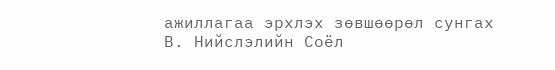ажиллагаа эрхлэх зөвшөөрөл сунгах
В. Нийслэлийн Соёл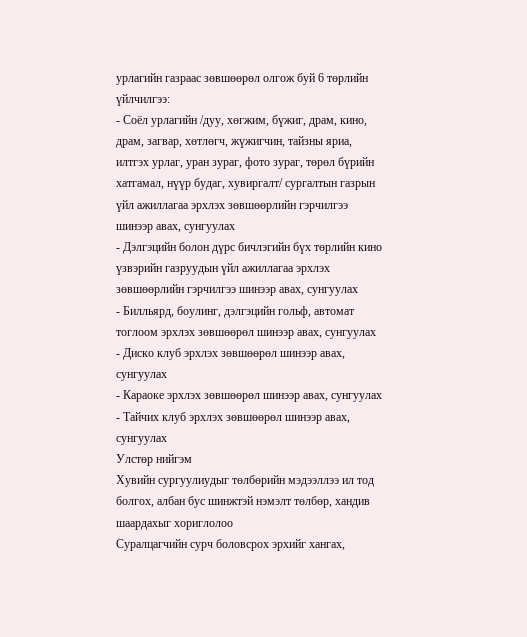урлагийн газраас зөвшөөрөл олгож буй 6 төрлийн үйлчилгээ:
- Соёл урлагийн /дуу, хөгжим, бүжиг, драм, кино, драм, загвар, хөтлөгч, жүжигчин, тайзны яриа, илтгэх урлаг, уран зураг, фото зураг, төрөл бүрийн хатгамал, нүүр будаг, хувиргалт/ сургалтын газрын үйл ажиллагаа эрхлэх зөвшөөрлийн гэрчилгээ шинээр авах, сунгуулах
- Дэлгэцийн болон дүрс бичлэгийн бүх төрлийн кино үзвэрийн газруудын үйл ажиллагаа эрхлэх зөвшөөрлийн гэрчилгээ шинээр авах, сунгуулах
- Билльярд, боулинг, дэлгэцийн гольф, автомат тоглоом эрхлэх зөвшөөрөл шинээр авах, сунгуулах
- Диско клуб эрхлэх зөвшөөрөл шинээр авах, сунгуулах
- Караоке эрхлэх зөвшөөрөл шинээр авах, сунгуулах
- Тайчих клуб эрхлэх зөвшөөрөл шинээр авах, сунгуулах
Улстөр нийгэм
Хувийн сургуулиудыг төлбөрийн мэдээллээ ил тод болгох, албан бус шинжтэй нэмэлт төлбөр, хандив шаардахыг хориглолоо
Суралцагчийн сурч боловсрох эрхийг хангах,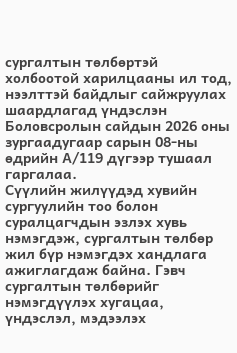сургалтын төлбөртэй холбоотой харилцааны ил тод, нээлттэй байдлыг сайжруулах шаардлагад үндэслэн Боловсролын сайдын 2026 оны зургаадугаар сарын 08-ны өдрийн А/119 дүгээр тушаал гаргалаа.
Сүүлийн жилүүдэд хувийн сургуулийн тоо болон суралцагчдын эзлэх хувь нэмэгдэж, сургалтын төлбөр жил бүр нэмэгдэх хандлага ажиглагдаж байна. Гэвч сургалтын төлбөрийг нэмэгдүүлэх хугацаа, үндэслэл, мэдээлэх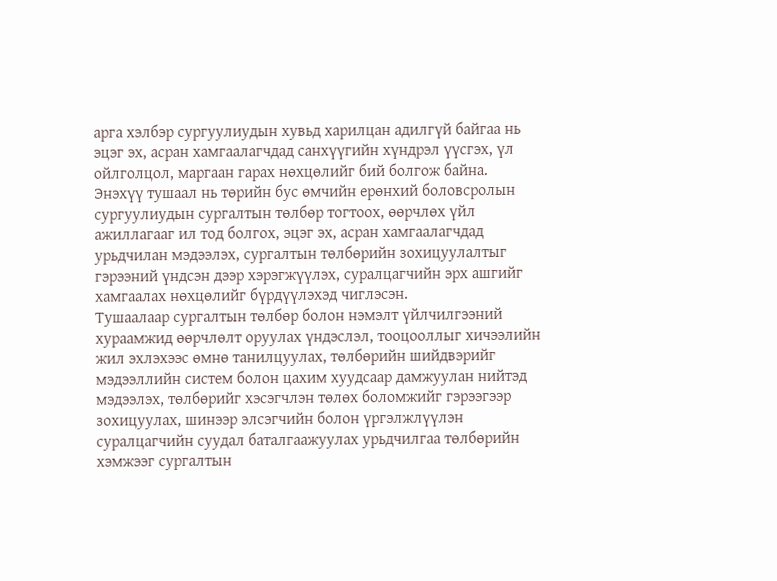арга хэлбэр сургуулиудын хувьд харилцан адилгүй байгаа нь эцэг эх, асран хамгаалагчдад санхүүгийн хүндрэл үүсгэх, үл ойлголцол, маргаан гарах нөхцөлийг бий болгож байна.
Энэхүү тушаал нь төрийн бус өмчийн ерөнхий боловсролын сургуулиудын сургалтын төлбөр тогтоох, өөрчлөх үйл ажиллагааг ил тод болгох, эцэг эх, асран хамгаалагчдад урьдчилан мэдээлэх, сургалтын төлбөрийн зохицуулалтыг гэрээний үндсэн дээр хэрэгжүүлэх, суралцагчийн эрх ашгийг хамгаалах нөхцөлийг бүрдүүлэхэд чиглэсэн.
Тушаалаар сургалтын төлбөр болон нэмэлт үйлчилгээний хураамжид өөрчлөлт оруулах үндэслэл, тооцооллыг хичээлийн жил эхлэхээс өмнө танилцуулах, төлбөрийн шийдвэрийг мэдээллийн систем болон цахим хуудсаар дамжуулан нийтэд мэдээлэх, төлбөрийг хэсэгчлэн төлөх боломжийг гэрээгээр зохицуулах, шинээр элсэгчийн болон үргэлжлүүлэн суралцагчийн суудал баталгаажуулах урьдчилгаа төлбөрийн хэмжээг сургалтын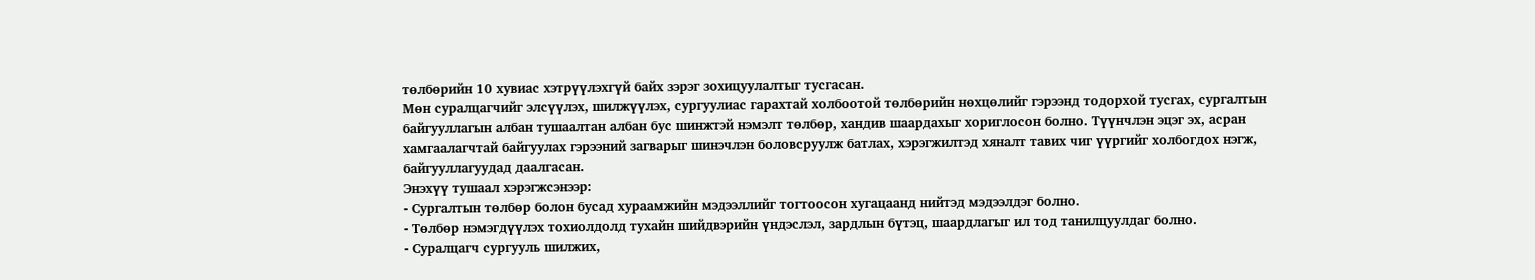төлбөрийн 10 хувиас хэтрүүлэхгүй байх зэрэг зохицуулалтыг тусгасан.
Мөн суралцагчийг элсүүлэх, шилжүүлэх, сургуулиас гарахтай холбоотой төлбөрийн нөхцөлийг гэрээнд тодорхой тусгах, сургалтын байгууллагын албан тушаалтан албан бус шинжтэй нэмэлт төлбөр, хандив шаардахыг хориглосон болно. Түүнчлэн эцэг эх, асран хамгаалагчтай байгуулах гэрээний загварыг шинэчлэн боловсруулж батлах, хэрэгжилтэд хяналт тавих чиг үүргийг холбогдох нэгж, байгууллагуудад даалгасан.
Энэхүү тушаал хэрэгжсэнээр:
- Сургалтын төлбөр болон бусад хураамжийн мэдээллийг тогтоосон хугацаанд нийтэд мэдээлдэг болно.
- Төлбөр нэмэгдүүлэх тохиолдолд тухайн шийдвэрийн үндэслэл, зардлын бүтэц, шаардлагыг ил тод танилцуулдаг болно.
- Суралцагч сургууль шилжих,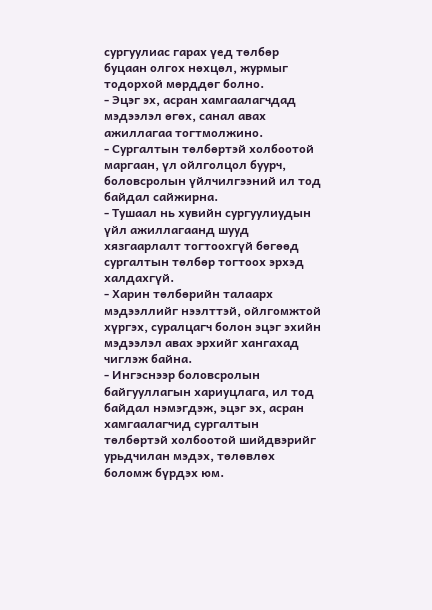сургуулиас гарах үед төлбөр буцаан олгох нөхцөл, журмыг тодорхой мөрддөг болно.
- Эцэг эх, асран хамгаалагчдад мэдээлэл өгөх, санал авах ажиллагаа тогтмолжино.
- Сургалтын төлбөртэй холбоотой маргаан, үл ойлголцол буурч, боловсролын үйлчилгээний ил тод байдал сайжирна.
- Тушаал нь хувийн сургуулиудын үйл ажиллагаанд шууд хязгаарлалт тогтоохгүй бөгөөд сургалтын төлбөр тогтоох эрхэд халдахгүй.
- Харин төлбөрийн талаарх мэдээллийг нээлттэй, ойлгомжтой хүргэх, суралцагч болон эцэг эхийн мэдээлэл авах эрхийг хангахад чиглэж байна.
- Ингэснээр боловсролын байгууллагын хариуцлага, ил тод байдал нэмэгдэж, эцэг эх, асран хамгаалагчид сургалтын төлбөртэй холбоотой шийдвэрийг урьдчилан мэдэх, төлөвлөх боломж бүрдэх юм.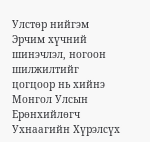Улстөр нийгэм
Эрчим хүчний шинэчлэл, ногоон шилжилтийг цогцоор нь хийнэ
Монгол Улсын Ерөнхийлөгч Ухнаагийн Хүрэлсүх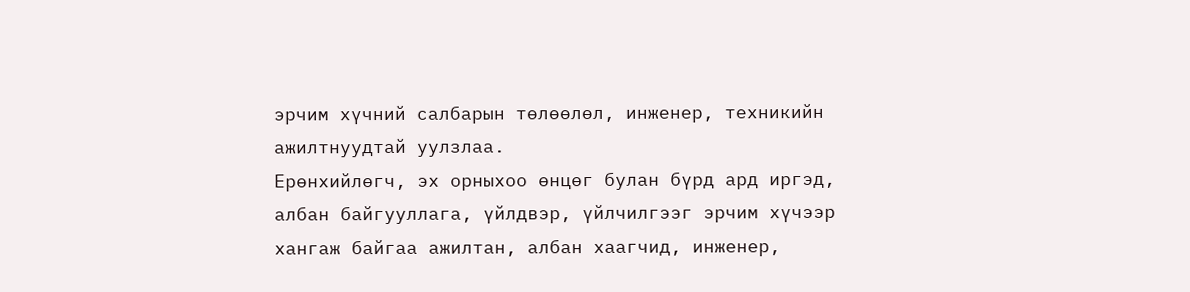эрчим хүчний салбарын төлөөлөл, инженер, техникийн ажилтнуудтай уулзлаа.
Ерөнхийлөгч, эх орныхоо өнцөг булан бүрд ард иргэд, албан байгууллага, үйлдвэр, үйлчилгээг эрчим хүчээр хангаж байгаа ажилтан, албан хаагчид, инженер,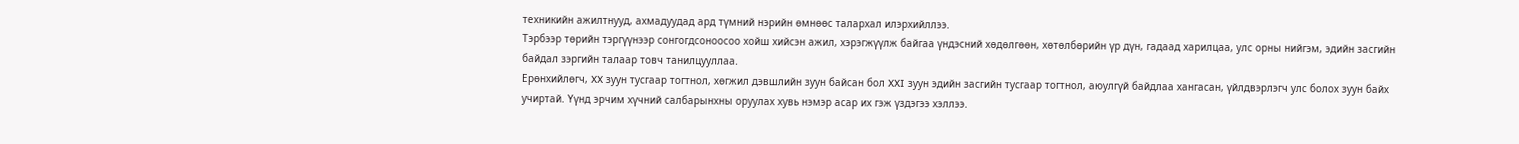техникийн ажилтнууд, ахмадуудад ард түмний нэрийн өмнөөс талархал илэрхийллээ.
Тэрбээр төрийн тэргүүнээр сонгогдсоноосоо хойш хийсэн ажил, хэрэгжүүлж байгаа үндэсний хөдөлгөөн, хөтөлбөрийн үр дүн, гадаад харилцаа, улс орны нийгэм, эдийн засгийн байдал зэргийн талаар товч танилцууллаа.
Ерөнхийлөгч, XX зуун тусгаар тогтнол, хөгжил дэвшлийн зуун байсан бол XXI зуун эдийн засгийн тусгаар тогтнол, аюулгүй байдлаа хангасан, үйлдвэрлэгч улс болох зуун байх учиртай. Үүнд эрчим хүчний салбарынхны оруулах хувь нэмэр асар их гэж үздэгээ хэллээ.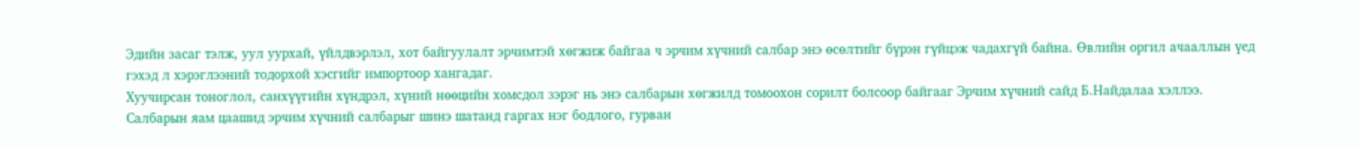Эдийн засаг тэлж, уул уурхай, үйлдвэрлэл, хот байгуулалт эрчимтэй хөгжиж байгаа ч эрчим хүчний салбар энэ өсөлтийг бүрэн гүйцэж чадахгүй байна. Өвлийн оргил ачааллын үед гэхэд л хэрэглээний тодорхой хэсгийг импортоор хангадаг.
Хуучирсан тоноглол, санхүүгийн хүндрэл, хүний нөөцийн хомсдол зэрэг нь энэ салбарын хөгжилд томоохон сорилт болсоор байгааг Эрчим хүчний сайд Б.Найдалаа хэллээ.
Салбарын яам цаашид эрчим хүчний салбарыг шинэ шатанд гаргах нэг бодлого, гурван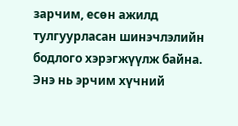зарчим, есөн ажилд тулгуурласан шинэчлэлийн бодлого хэрэгжүүлж байна.
Энэ нь эрчим хүчний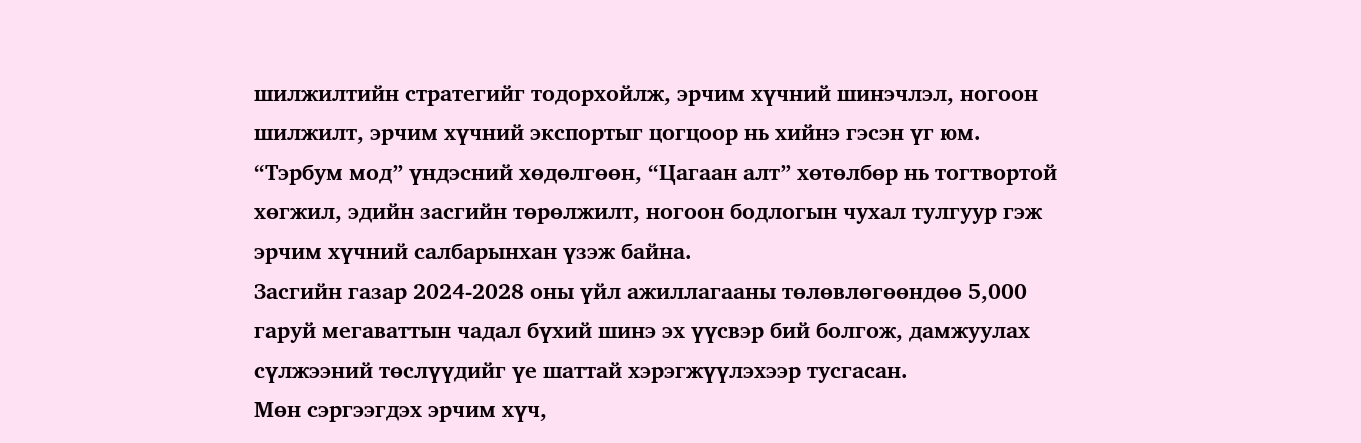шилжилтийн стратегийг тодорхойлж, эрчим хүчний шинэчлэл, ногоон шилжилт, эрчим хүчний экспортыг цогцоор нь хийнэ гэсэн үг юм.
“Тэрбум мод” үндэсний хөдөлгөөн, “Цагаан алт” хөтөлбөр нь тогтвортой хөгжил, эдийн засгийн төрөлжилт, ногоон бодлогын чухал тулгуур гэж эрчим хүчний салбарынхан үзэж байна.
Засгийн газар 2024-2028 оны үйл ажиллагааны төлөвлөгөөндөө 5,000 гаруй мегаваттын чадал бүхий шинэ эх үүсвэр бий болгож, дамжуулах сүлжээний төслүүдийг үе шаттай хэрэгжүүлэхээр тусгасан.
Мөн сэргээгдэх эрчим хүч,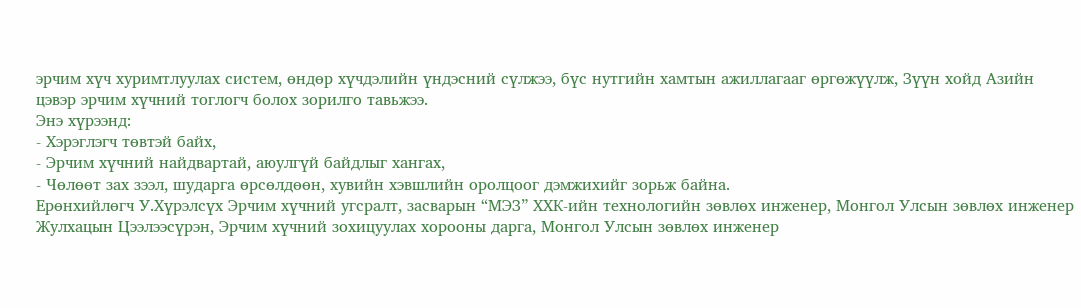эрчим хүч хуримтлуулах систем, өндөр хүчдэлийн үндэсний сүлжээ, бүс нутгийн хамтын ажиллагааг өргөжүүлж, Зүүн хойд Азийн цэвэр эрчим хүчний тоглогч болох зорилго тавьжээ.
Энэ хүрээнд:
- Хэрэглэгч төвтэй байх,
- Эрчим хүчний найдвартай, аюулгүй байдлыг хангах,
- Чөлөөт зах зээл, шударга өрсөлдөөн, хувийн хэвшлийн оролцоог дэмжихийг зорьж байна.
Ерөнхийлөгч У.Хүрэлсүх Эрчим хүчний угсралт, засварын “МЭЗ” ХХК-ийн технологийн зөвлөх инженер, Монгол Улсын зөвлөх инженер Жулхацын Цээлээсүрэн, Эрчим хүчний зохицуулах хорооны дарга, Монгол Улсын зөвлөх инженер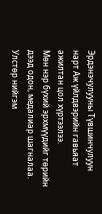Эрдэнэчулууны Түвшинчулуун нарт Аж үйлдвэрийн гавьяат ажилтан цол хүртээлээ.
Мөн нэр бүхий эрхмүүдийг төрийн дээд одон, медалиар шагналаа.
Улстөр нийгэм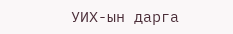УИХ-ын дарга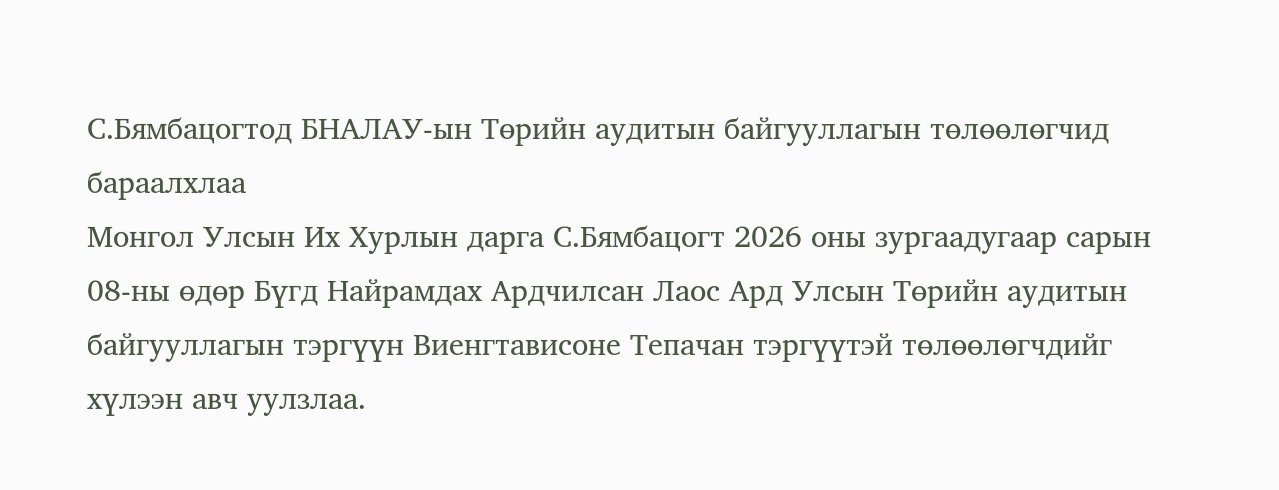С.Бямбацогтод БНАЛАУ-ын Төрийн аудитын байгууллагын төлөөлөгчид бараалхлаа
Монгол Улсын Их Хурлын дарга С.Бямбацогт 2026 оны зургаадугаар сарын 08-ны өдөр Бүгд Найрамдах Ардчилсан Лаос Ард Улсын Төрийн аудитын байгууллагын тэргүүн Виенгтависоне Тепачан тэргүүтэй төлөөлөгчдийг хүлээн авч уулзлаа.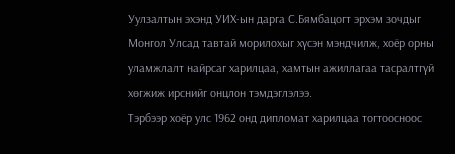Уулзалтын эхэнд УИХ-ын дарга С.Бямбацогт эрхэм зочдыг Монгол Улсад тавтай морилохыг хүсэн мэндчилж, хоёр орны уламжлалт найрсаг харилцаа, хамтын ажиллагаа тасралтгүй хөгжиж ирснийг онцлон тэмдэглэлээ.
Тэрбээр хоёр улс 1962 онд дипломат харилцаа тогтоосноос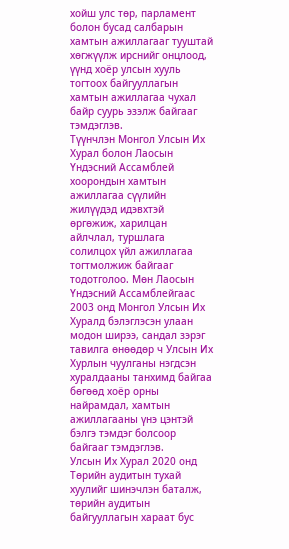хойш улс төр, парламент болон бусад салбарын хамтын ажиллагааг тууштай хөгжүүлж ирснийг онцлоод, үүнд хоёр улсын хууль тогтоох байгууллагын хамтын ажиллагаа чухал байр суурь эзэлж байгааг тэмдэглэв.
Түүнчлэн Монгол Улсын Их Хурал болон Лаосын Үндэсний Ассамблей хоорондын хамтын ажиллагаа сүүлийн жилүүдэд идэвхтэй өргөжиж, харилцан айлчлал, туршлага солилцох үйл ажиллагаа тогтмолжиж байгааг тодотголоо. Мөн Лаосын Үндэсний Ассамблейгаас 2003 онд Монгол Улсын Их Хуралд бэлэглэсэн улаан модон ширээ, сандал зэрэг тавилга өнөөдөр ч Улсын Их Хурлын чуулганы нэгдсэн хуралдааны танхимд байгаа бөгөөд хоёр орны найрамдал, хамтын ажиллагааны үнэ цэнтэй бэлгэ тэмдэг болсоор байгааг тэмдэглэв.
Улсын Их Хурал 2020 онд Төрийн аудитын тухай хуулийг шинэчлэн баталж, төрийн аудитын байгууллагын хараат бус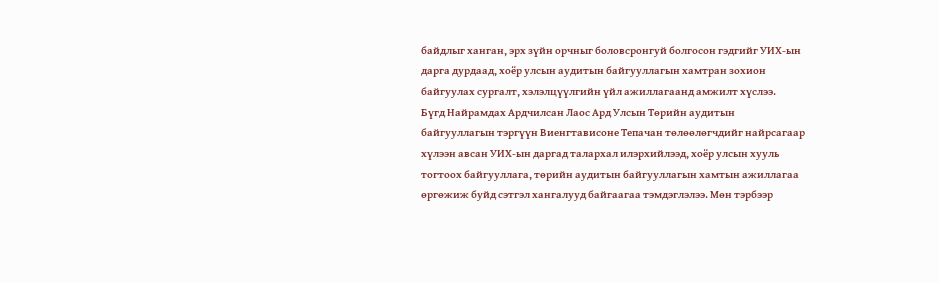байдлыг ханган, эрх зүйн орчныг боловсронгуй болгосон гэдгийг УИХ-ын дарга дурдаад, хоёр улсын аудитын байгууллагын хамтран зохион байгуулах сургалт, хэлэлцүүлгийн үйл ажиллагаанд амжилт хүслээ.
Бүгд Найрамдах Ардчилсан Лаос Ард Улсын Төрийн аудитын байгууллагын тэргүүн Виенгтависоне Тепачан төлөөлөгчдийг найрсагаар хүлээн авсан УИХ-ын даргад талархал илэрхийлээд, хоёр улсын хууль тогтоох байгууллага, төрийн аудитын байгууллагын хамтын ажиллагаа өргөжиж буйд сэтгэл хангалууд байгаагаа тэмдэглэлээ. Мөн тэрбээр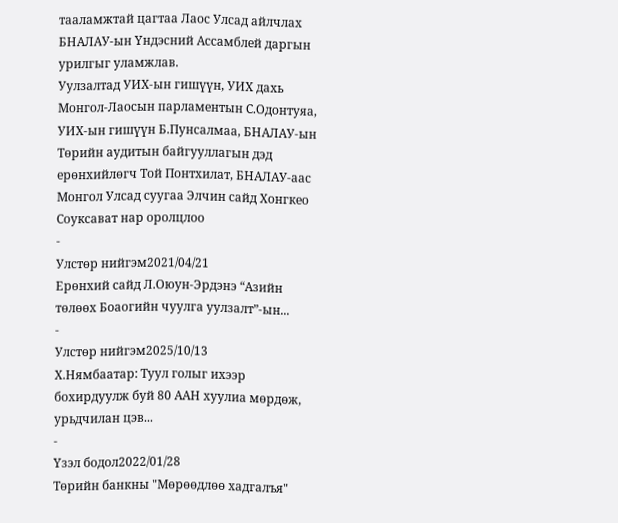тааламжтай цагтаа Лаос Улсад айлчлах БНАЛАУ-ын Үндэсний Ассамблей даргын урилгыг уламжлав.
Уулзалтад УИХ-ын гишүүн, УИХ дахь Монгол-Лаосын парламентын С.Одонтуяа, УИХ-ын гишүүн Б.Пунсалмаа, БНАЛАУ-ын Төрийн аудитын байгууллагын дэд ерөнхийлөгч Той Понтхилат, БНАЛАУ-аас Монгол Улсад суугаа Элчин сайд Хонгкео Соуксават нар оролцлоо
-
Улстөр нийгэм2021/04/21
Ерөнхий сайд Л.Оюун-Эрдэнэ “Азийн төлөөх Боаогийн чуулга уулзалт”-ын...
-
Улстөр нийгэм2025/10/13
Х.Нямбаатар: Туул голыг ихээр бохирдуулж буй 80 ААН хуулиа мөрдөж, урьдчилан цэв...
-
Үзэл бодол2022/01/28
Төрийн банкны "Мөрөөдлөө хадгалъя"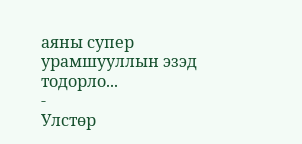аяны супер урамшууллын эзэд тодорло...
-
Улстөр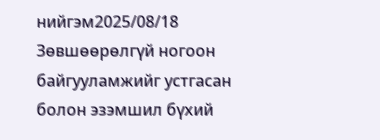нийгэм2025/08/18
Зөвшөөрөлгүй ногоон байгууламжийг устгасан болон эзэмшил бүхий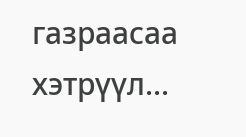газраасаа хэтрүүл...